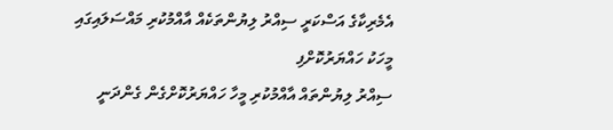އެމެރިކާގެ އަސްކަރީ ސިއްރު ލިޔުންތަކެއް އާއްމުކުރި މައްސަލައިގައި މީހަކު ހައްޔަރުކޮށްފި
ސިއްރު ލިޔުންތައް އާއްމުކުރި މީހާ ހައްޔަރުކޮށްގެން ގެންދަނީ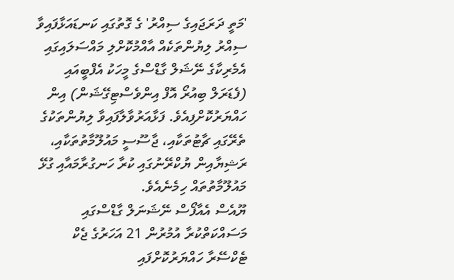'މަތީ ދަރަޖައިގެ ސިއްރު' ގެ ގޮތުގައި ކަނޑައަޅާފައިވާ ސިއްރު ލިޔުންތަކެއް އާއްމުކޮށްލި މައްސަލައިގައި އެމެރިކާގެ ނޭޝަލް ގާޑްސްގެ މީހަކު އެފްބީއައި (ފެޑަރަލް ބިއުރޯ އޮފް އިންވެސްޓިގޭޝަން) އިން ހައްޔަރުކޮށްފިއެވެ. ފަޅާއަރުވާލާފައިވާ ލިޔުންތަކުގެ ތެރޭގައި ޗާޓުތަކާއި، ޖާސޫސީ މައުލޫމާތުތަކާއި، ރަޝިޔާއިން ޔުކްރޭނުގައި ކުރާ ހަނގުރާމައާއި ގުޅޭ މައުލޫމާތުތައް ހިމެނެއެވެ.
ޔޫއެސް އެއާފޯސް ނޭޝަނަލް ގާޑްސްގައި މަސައްކަތްކުރާ އުމުރުން 21 އަހަރުގެ ޖެކް ޓެކްސޭރާ ހައްޔަރުކޮށްފައި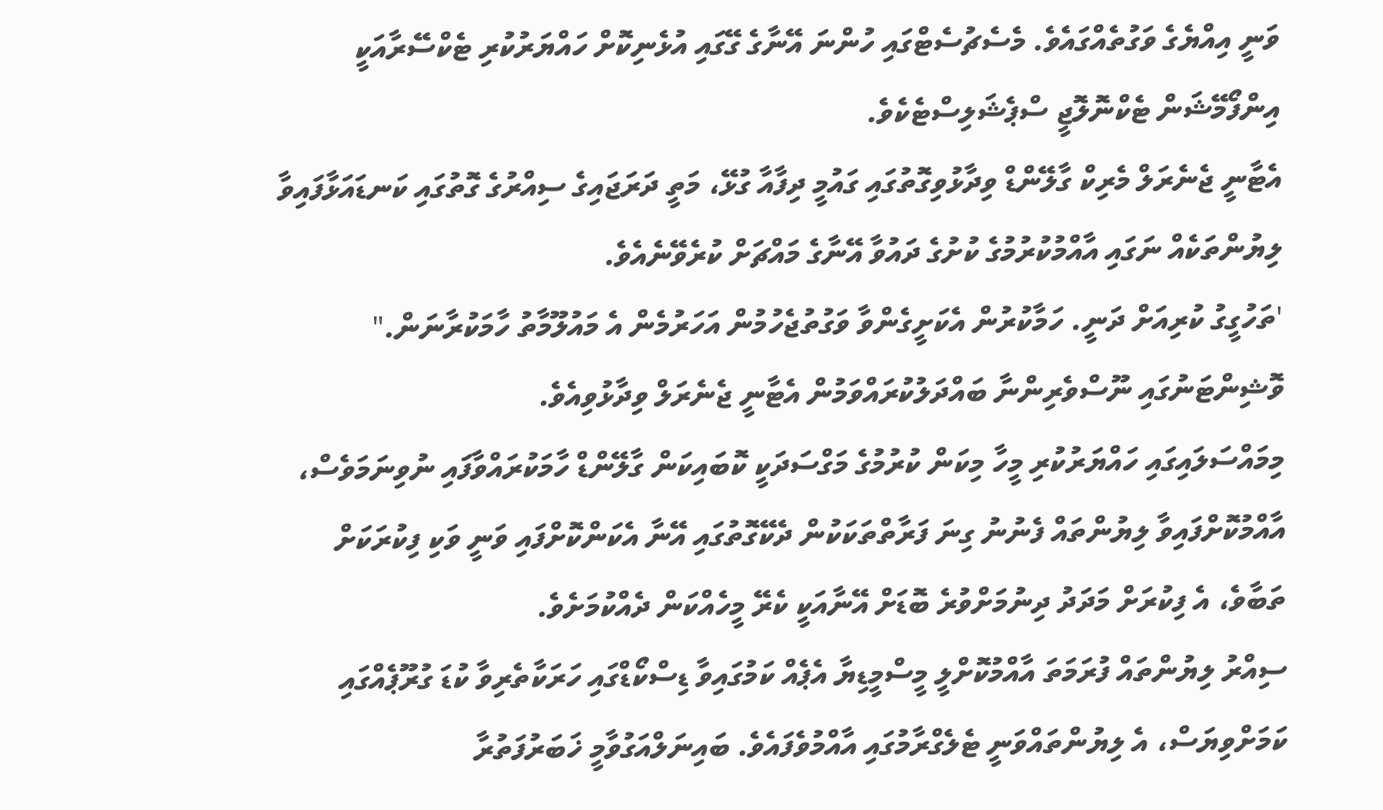ވަނީ އިއްޔެގެ ވަގުތެއްގައެވެ. މެސެޗުސެޓްގައި ހުންނަ އޭނާގެ ގޭގައި އުޅެނިކޮށް ހައްޔަރުކުރި ޓެކްސޭރާއަކީ އިންފޯމޭޝަން ޓެކްނޮލޮޖީ ސްޕެޝަލިސްޓެކެވެ.
އެޓާނީ ޖެނެރަލް މެރިކް ގާލޭންޑް ވިދާޅުވިގޮތުގައި ގައުމީ ދިފާއާ ގުޅޭ، މަތީ ދަރަޖައިގެ ސިއްރުގެ ގޮތުގައި ކަނޑައަޅާފައިވާ ލިޔުންތަކެއް ނަގައި އާއްމުކުރުމުގެ ކުށުގެ ދައުވާ އޭނާގެ މައްޗަށް ކުރެވޭނެއެވެ.
'ތަހުގީގު ކުރިއަށް ދަނީ. ހަމާކުރުން އެކަށީގެންވާ ވަގުތުޖެހުމުން އަހަރުމެން އެ މައުލޫމާތު ހާމަކުރާނަން." ވޮޝިންޓަނުގައި ނޫސްވެރިންނާ ބައްދަލުކުރައްވަމުން އެޓާނީ ޖެނެރަލް ވިދާޅުވިއެވެ.
މިމައްސަލައިގައި ހައްޔަރުކުރި މީހާ މިކަން ކުރުމުގެ މަގްސަދަކީ ކޮބައިކަން ގާލޭންޑް ހާމަކުރައްވާފައި ނުވިނަމަވެސް، އާއްމުކޮށްފައިވާ ލިޔުންތައް ފެނުނު ގިނަ ފަރާތްތަކަކުން ދެކޭގޮތުގައި އޭނާ އެކަންކޮށްފައި ވަނީ ވަކި ފިކުރަކަށް ތަބާވެ، އެ ފިކުރަށް މަދަދު ދިނުމަށްވުރެ ބޮޑަށް އޭނާއަކީ ކެރޭ މީހެއްކަން ދެއްކުމަށެވެ.
ސިއްރު ލިޔުންތައް ފުރަމަތަ އާއްމުކޮށްލީ މީސްމީޑިޔާ އެޕެއް ކަމުގައިވާ ޑިސްކޯޑްގައި ހަރަކާތެރިވާ ކުޑަ ގުރޫޕެއްގައި ކަމަށްވިޔަސް، އެ ލިޔުންތައްވަނީ ޓެލެގްރާމުގައި އާއްމުވެފައެވެ. ބައިނަލްއަގުވާމީ ޚަބަރުފަތުރާ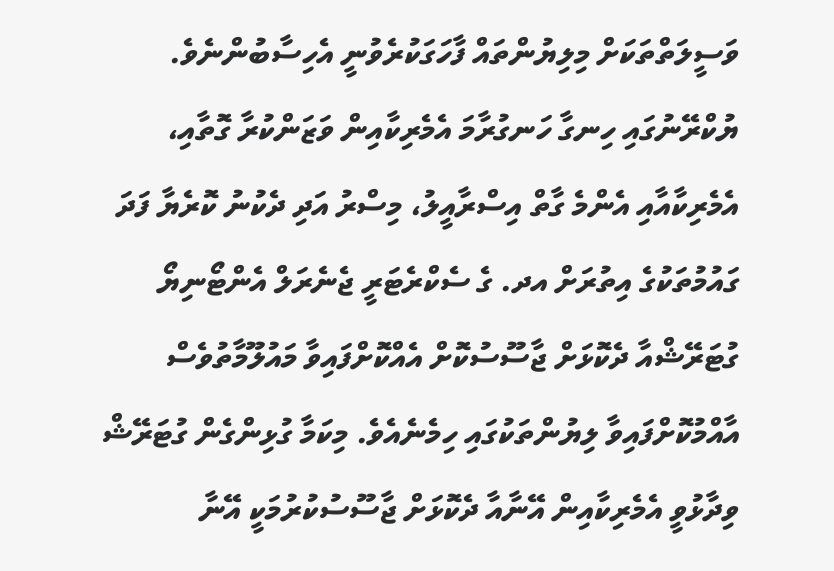ވަސީލަތްތަކަށް މިލިޔުންތައް ފާހަގަކުރެވުނީ އެހިސާބުންނެވެ.
ޔުކްރޭނުގައި ހިނގާ ހަނގުރާމަ އެމެރިކާއިން ވަޒަންކުރާ ގޮތާއި، އެމެރިކާއާއި އެންމެ ގާތް އިސްރާއީލު، މިސްރު އަދި ދެކުނު ކޮރެޔާ ފަދަ ގައުމުތަކުގެ އިތުރަށް އދ. ގެ ސެކްރެޓަރީ ޖެނެރަލް އެންޓޯނިޔޯ ގުޓަރޭޝްއާ ދެކޮޅަށް ޖާސޫސުކޮށް އެއްކޮށްފައިވާ މައުލޫމާތުވެސް އާއްމުކޮށްފައިވާ ލިޔުންތަކުގައި ހިމެނެއެވެ. މިކަމާ ގުޅިންގެން ގުޓަރޭޝް ވިދާޅުވީ އެމެރިކާއިން އޭނާއާ ދެކޮޅަށް ޖާސޫސުކުރުމަކީ އޭނާ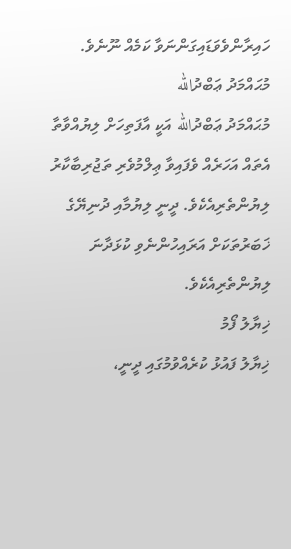ހައިރާންވެވަޑައިގަންނަވާ ކަމެއް ނޫނެވެ.
މުޙައްމަދު ޢަބްދުالله
މުޙައްމަދު ޢަބްދުالله އަކީ އާފަތިހަށް ލިޔުއްވާތާ އެތައް އަހަރެއް ވެފައިވާ ޢިލްމުވެރި ތަޖުރިބާކާރު ލިޔުންތެރިއެކެވެ. ދީނީ ލިޔުމާއި ދުނިޔޭގެ ޚަބަރުތަކަށް އަރައިހުންނެވި ކުޅަދާނަ ލިޔުންތެރިއެކެވެ.
ޚިޔާލު ފޯމު
ޚިޔާލު ފައުޅު ކުރެއްވުމުގައި ދީނީ،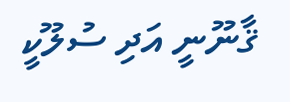ޤާނޫނީ އަދި ސުލޫކީ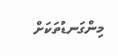މިންގަނޑުތަކަށް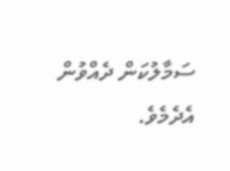ސަމާލުކަން ދެއްވުން އެދެމެވެ.